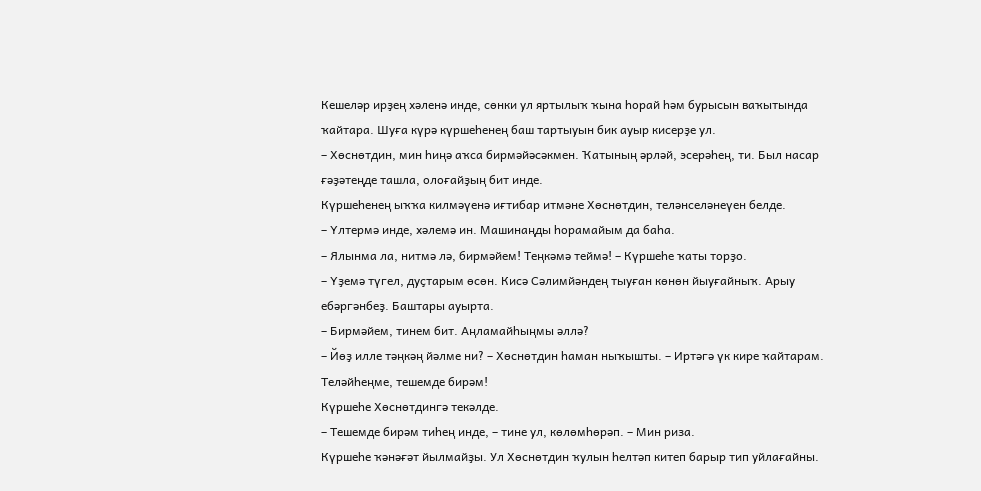Кешеләр ирҙең хәленә инде, сөнки ул яртылыҡ ҡына һорай һәм бурысын ваҡытында ҡайтара. Шуға күрә күршеһенең баш тартыуын бик ауыр кисерҙе ул.
– Хөснөтдин, мин һиңә аҡса бирмәйәсәкмен. Ҡатының әрләй, эсерәһең, ти. Был насар ғәҙәтеңде ташла, олоғайҙың бит инде.
Күршеһенең ыҡҡа килмәүенә иғтибар итмәне Хөснөтдин, теләнселәнеүен белде.
– Үлтермә инде, хәлемә ин. Машинаңды һорамайым да баһа.
– Ялынма ла, нитмә лә, бирмәйем! Теңкәмә теймә! – Күршеһе ҡаты торҙо.
– Үҙемә түгел, дуҫтарым өсөн. Кисә Сәлимйәндең тыуған көнөн йыуғайныҡ. Арыу ебәргәнбеҙ. Баштары ауырта.
– Бирмәйем, тинем бит. Аңламайһыңмы әллә?
– Йөҙ илле тәңкәң йәлме ни? – Хөснөтдин һаман ныҡышты. – Иртәгә үк кире ҡайтарам. Теләйһеңме, тешемде бирәм!
Күршеһе Хөснөтдингә текәлде.
– Тешемде бирәм тиһең инде, – тине ул, көлөмһөрәп. – Мин риза.
Күршеһе ҡәнәғәт йылмайҙы. Ул Хөснөтдин ҡулын һелтәп китеп барыр тип уйлағайны.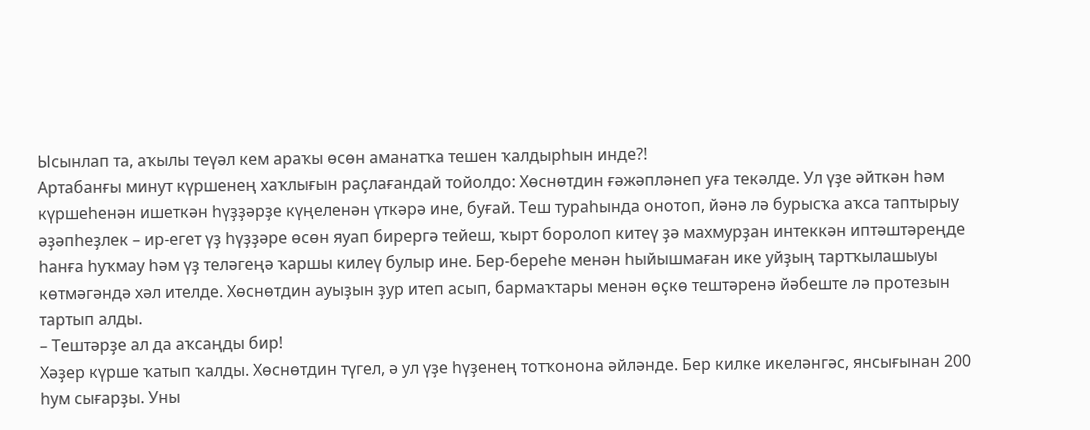Ысынлап та, аҡылы теүәл кем араҡы өсөн аманатҡа тешен ҡалдырһын инде?!
Артабанғы минут күршенең хаҡлығын раҫлағандай тойолдо: Хөснөтдин ғәжәпләнеп уға текәлде. Ул үҙе әйткән һәм күршеһенән ишеткән һүҙҙәрҙе күңеленән үткәрә ине, буғай. Теш тураһында онотоп, йәнә лә бурысҡа аҡса таптырыу әҙәпһеҙлек – ир-егет үҙ һүҙҙәре өсөн яуап бирергә тейеш, ҡырт боролоп китеү ҙә махмурҙан интеккән иптәштәреңде һанға һуҡмау һәм үҙ теләгеңә ҡаршы килеү булыр ине. Бер-береһе менән һыйышмаған ике уйҙың тартҡылашыуы көтмәгәндә хәл ителде. Хөснөтдин ауыҙын ҙур итеп асып, бармаҡтары менән өҫкө тештәренә йәбеште лә протезын тартып алды.
– Тештәрҙе ал да аҡсаңды бир!
Хәҙер күрше ҡатып ҡалды. Хөснөтдин түгел, ә ул үҙе һүҙенең тотҡонона әйләнде. Бер килке икеләнгәс, янсығынан 200 һум сығарҙы. Уны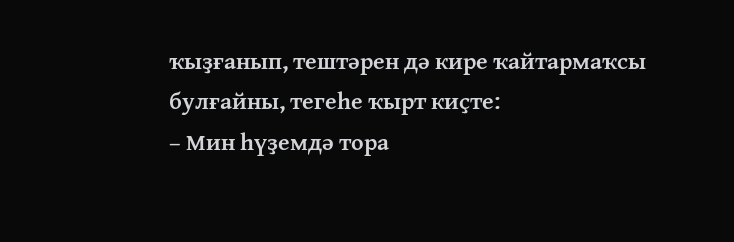ҡыҙғанып, тештәрен дә кире ҡайтармаҡсы булғайны, тегеһе ҡырт киҫте:
– Мин һүҙемдә тора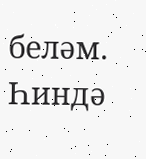беләм. Һиндә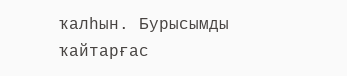ҡалһын. Бурысымды ҡайтарғас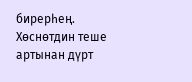бирерһең.
Хөснөтдин теше артынан дүрт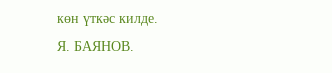көн үткәс килде.
Я. БАЯНОВ.